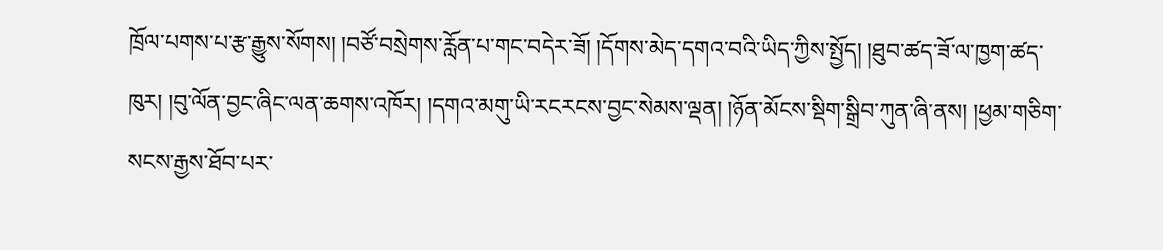ཁྲོལ་པགས་པ་རྩ་རྒྱུས་སོགས། །བཙོ་བསྲེགས་རློན་པ་གང་བདེར་ཟོ། །དོགས་མེད་དགའ་བའི་ཡིད་ཀྱིས་སྤྱོད། །ཐུབ་ཚད་ཟོ་ལ་ཁྱག་ཚད་ཁུར། །བུ་ལོན་བྱང་ཞིང་ལན་ཆགས་འཁོར། །དགའ་མགུ་ཡི་རངརངས་བྱང་སེམས་ལྡན། །ཉོན་མོངས་སྡིག་སྒྲིབ་ཀུན་ཞི་ནས། །ཕྱམ་གཅིག་སངས་རྒྱས་ཐོབ་པར་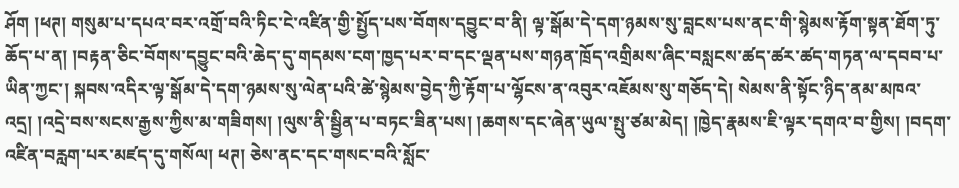ཤོག །ཕཊ། གསུམ་པ་དཔའ་བར་འགྲོ་བའི་ཏིང་ངེ་འཛིན་གྱི་སྤྱོད་པས་བོགས་དབྱུང་བ་ནི། ལྟ་སྒོམ་དེ་དག་ཉམས་སུ་བླངས་པས་ནང་གི་སྙེམས་རྟོག་སྟན་ཐོག་ཏུ་ཆོད་པ་ན། །བརྟན་ཅིང་བོགས་དབྱུང་བའི་ཆེད་དུ་གདམས་ངག་ཁྱད་པར་བ་དང་ལྡན་པས་གཉན་ཁྲོད་འགྲིམས་ཞིང་བསླངས་ཚད་ཚར་ཚད་གཏན་ལ་དབབ་པ་ཡིན་ཀྱང་། སྐབས་འདིར་ལྟ་སྒོམ་དེ་དག་ཉམས་སུ་ལེན་པའི་ཚེ་སྙེམས་བྱེད་ཀྱི་རྟོག་པ་ལྷོངས་ན་འབུར་འཇོམས་སུ་གཅོད་དེ། སེམས་ནི་སྟོང་ཉིད་ནམ་མཁའ་འདྲ། །འདྲེ་བས་སངས་རྒྱས་ཀྱིས་མ་གཟིགས། །ལུས་ནི་སྦྱིན་པ་བཏང་ཟིན་པས། །ཆགས་དང་ཞེན་ཡུལ་སྤུ་ཙམ་མེད། །ཁྱེད་རྣམས་ཇི་ལྟར་དགའ་བ་གྱིས། །བདག་འཛིན་བརླག་པར་མཛད་དུ་གསོལ། ཕཊ། ཅེས་ནང་དང་གསང་བའི་སློང་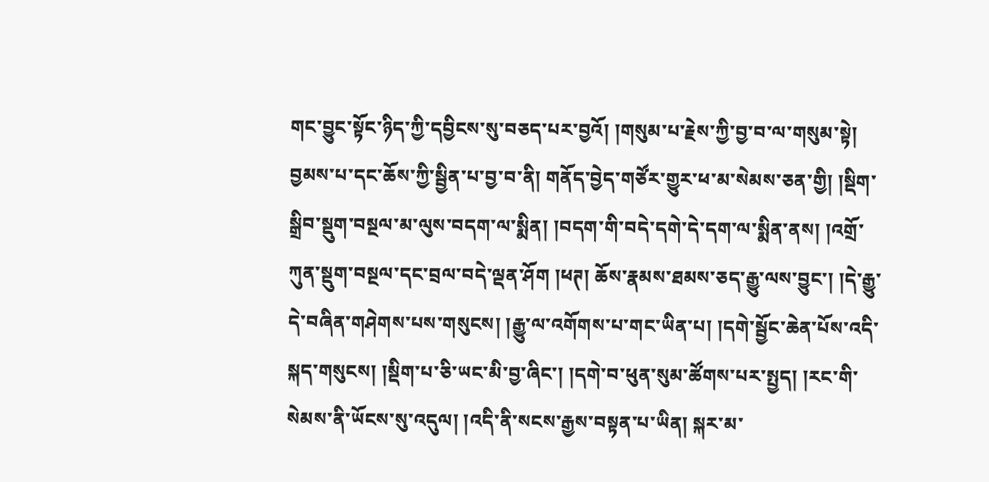གང་བྱུང་སྟོང་ཉིད་ཀྱི་དབྱིངས་སུ་བཅད་པར་བྱའོ། །གསུམ་པ་རྗེས་ཀྱི་བྱ་བ་ལ་གསུམ་སྟེ། བྱམས་པ་དང་ཆོས་ཀྱི་སྦྱིན་པ་བྱ་བ་ནི། གནོད་བྱེད་གཙོར་གྱུར་ཕ་མ་སེམས་ཅན་གྱི། །སྡིག་སྒྲིབ་སྡུག་བསྔལ་མ་ལུས་བདག་ལ་སྨིན། །བདག་གི་བདེ་དགེ་དེ་དག་ལ་སྨིན་ནས། །འགྲོ་ཀུན་སྡུག་བསྔལ་དང་བྲལ་བདེ་ལྡན་ཤོག །ཕཊ། ཆོས་རྣམས་ཐམས་ཅད་རྒྱུ་ལས་བྱུང་། །དེ་རྒྱུ་དེ་བཞིན་གཤེགས་པས་གསུངས། །རྒྱུ་ལ་འགོགས་པ་གང་ཡིན་པ། །དགེ་སྦྱོང་ཆེན་པོས་འདི་སྐད་གསུངས། །སྡིག་པ་ཅི་ཡང་མི་བྱ་ཞིང་། །དགེ་བ་ཕུན་སུམ་ཚོགས་པར་སྤྱད། །རང་གི་སེམས་ནི་ཡོངས་སུ་འདུལ། །འདི་ནི་སངས་རྒྱས་བསྟན་པ་ཡིན། སྐར་མ་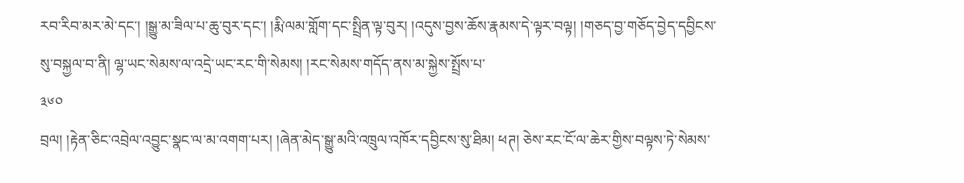རབ་རིབ་མར་མེ་དང་། །སྒྱུ་མ་ཟིལ་པ་ཆུ་བུར་དང་། །རྨི་ལམ་གློག་དང་སྤྲིན་ལྟ་བུར། །འདུས་བྱས་ཆོས་རྣམས་དེ་ལྟར་བལྟ། །གཅད་བྱ་གཅོད་བྱེད་དབྱིངས་སུ་བསྐྱལ་བ་ནི། ལྷ་ཡང་སེམས་ལ་འདྲེ་ཡང་རང་གི་སེམས། །རང་སེམས་གདོད་ནས་མ་སྐྱེས་སྤྲོས་པ་
༣༦༠
བྲལ། །རྟེན་ཅིང་འབྲེལ་འབྱུང་སྣང་ལ་མ་འགག་པར། །ཞེན་མེད་སྒྱུ་མའི་འཁྲུལ་འཁོར་དབྱིངས་སུ་ཐིམ། ཕཊ། ཅེས་རང་ངོ་ལ་ཆེར་གྱིས་བལྟས་ཏེ་སེམས་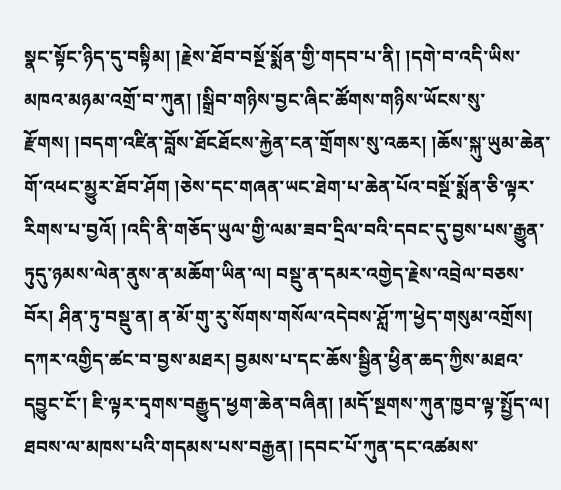སྣང་སྟོང་ཉིད་དུ་བསྟིམ། །རྗེས་ཐོབ་བསྔོ་སྨོན་གྱི་གདབ་པ་ནི། །དགེ་བ་འདི་ཡིས་མཁའ་མཉམ་འགྲོ་བ་ཀུན། །སྒྲིབ་གཉིས་བྱང་ཞིང་ཚོགས་གཉིས་ཡོངས་སུ་རྫོགས། །བདག་འཛིན་བློས་ཐོངཐོངས་རྐྱེན་ངན་གྲོགས་སུ་འཆར། །ཆོས་སྐུ་ཡུམ་ཆེན་གོ་འཕང་མྱུར་ཐོབ་ཤོག །ཅེས་དང་གཞན་ཡང་ཐེག་པ་ཆེན་པོའ་བསྔོ་སྨོན་ཅི་ལྟར་རིགས་པ་བྱའོ། །འདི་ནི་གཅོད་ཡུལ་གྱི་ལམ་ཟབ་དྲིལ་བའི་དབང་དུ་བྱས་པས་རྒྱུན་ཏུདུ་ཉམས་ལེན་ནུས་ན་མཆོག་ཡིན་ལ། བསྡུ་ན་དམར་འགྱེད་རྗེས་འབྲེལ་བཅས་བོར། ཤིན་ཏུ་བསྡུ་ན། ན་མོ་གུ་རུ་སོགས་གསོལ་འདེབས་ཤློ་ཀ་ཕྱེད་གསུམ་འགྲོས། དཀར་འགྱིད་ཚང་བ་བྱས་མཐར། བྱམས་པ་དང་ཆོས་སྦྱིན་ཕྱིན་ཆད་ཀྱིས་མཐའ་དབྱུང་ངོ་། ཇི་ལྟར་དྭགས་བརྒྱུད་ཕྱག་ཆེན་བཞིན། །མདོ་སྔགས་ཀུན་ཁྱབ་ལྟ་སྤྱོད་ལ། ཐབས་ལ་མཁས་པའི་གདམས་པས་བརྒྱན། །དབང་པོ་ཀུན་དང་འཚམས་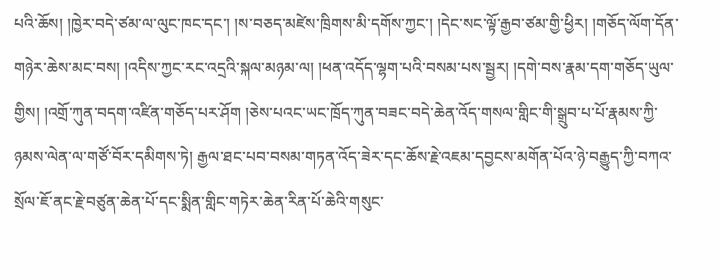པའི་ཆོས། །ཁྱེར་བདེ་ཙམ་ལ་ལུང་ཁང་དང་། །ས་བཅད་མཛེས་ཁྲིགས་མི་དགོས་ཀྱང་། །དེང་སང་ལྟོ་རྒྱབ་ཙམ་གྱི་ཕྱིར། །གཅོད་ལོག་དོན་གཉེར་ཆེས་མང་བས། །འདིས་ཀྱང་རང་འདྲའི་སྐལ་མཉམ་ལ། །ཕན་འདོད་ལྷག་པའི་བསམ་པས་སྦྱར། །དགེ་བས་རྣམ་དག་གཅོད་ཡུལ་གྱིས། །འགྲོ་ཀུན་བདག་འཛིན་གཅོད་པར་ཤོག །ཅེས་པའང་ཡང་ཁྲོད་ཀུན་བཟང་བདེ་ཆེན་འོད་གསལ་གླིང་གི་སྒྲུབ་པ་པོ་རྣམས་ཀྱི་ཉམས་ལེན་ལ་གཙོ་བོར་དམིགས་ཏེ། རྒྱལ་ཐང་པབ་བསམ་གཏན་འོད་ཟེར་དང་ཆོས་རྗེ་འཇམ་དབྱངས་མགོན་པོའ་ཉེ་བརྒྱུད་ཀྱི་བཀའ་སྲོལ་ཇོ་ནང་རྗེ་བཙུན་ཆེན་པོ་དང་སྨིན་གླིང་གཏེར་ཆེན་རིན་པོ་ཆེའི་གསུང་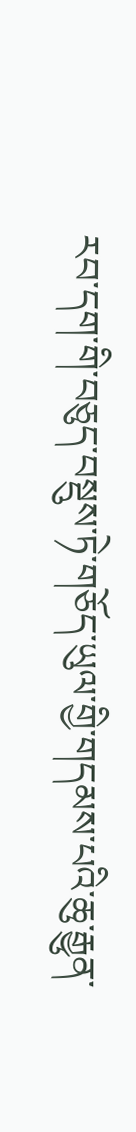རབ་དག་གི་བཅུད་བསྡུས་ཏེ་གཅོད་ཡུལ་གྱི་གདམས་པའི་ཆུ་རྒྱུན་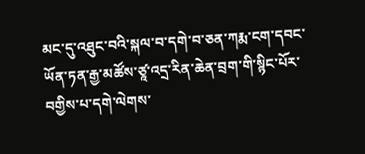མང་དུ་འཐུང་བའི་སྐལ་བ་དགེ་བ་ཅན་ཀརྨ་ངག་དབང་ཡོན་ཏན་རྒྱ་མཚོས་ཙཱ་འདྲ་རིན་ཆེན་བྲག་གི་སྙིང་པོར་བགྱིས་པ་དགེ་ལེགས་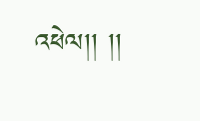འཕེལ།། །།